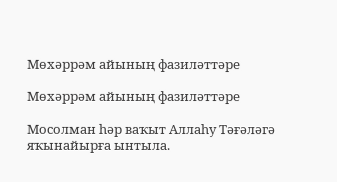Мөхәррәм айының фазиләттәре

Мөхәррәм айының фазиләттәре

Мосолман һәр ваҡыт Аллаһу Тәғәләгә яҡынайырға ынтыла.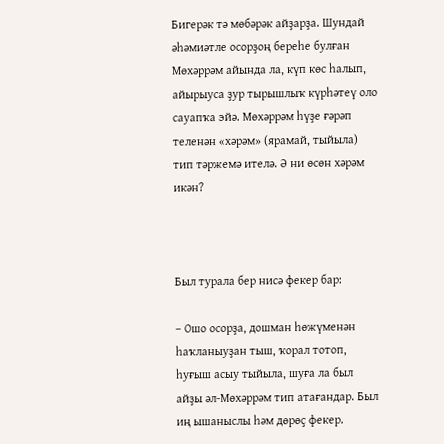Бигерәк тә мөбәрәк айҙарҙа. Шундай әһәмиәтле осорҙоң береһе булған Мөхәррәм айында ла, күп көс һалып, айырыуса ҙур тырышлыҡ күрһәтеү оло сауапҡа эйә. Мөхәррәм һүҙе ғәрәп теленән «хәрәм» (ярамай, тыйыла) тип тәржемә ителә. Ә ни өсөн хәрәм икән?



Был турала бер нисә фекер бар:

– Ошо осорҙа, дошман һөжүменән һаҡланыуҙан тыш, ҡорал тотоп, һуғыш асыу тыйыла, шуға ла был айҙы әл-Мөхәррәм тип атағандар. Был иң ышаныслы һәм дөрөҫ фекер.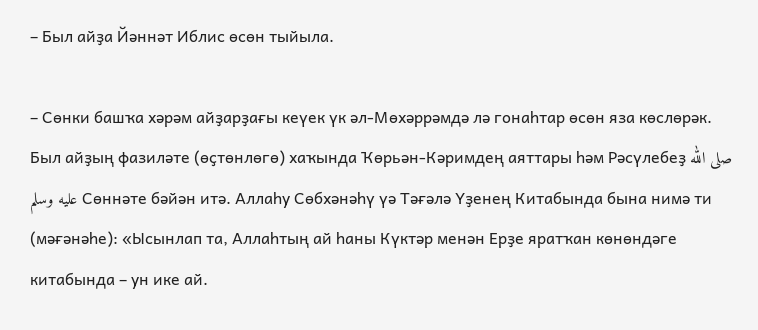– Был айҙа Йәннәт Иблис өсөн тыйыла.

– Сөнки башҡа хәрәм айҙарҙағы кеүек үк әл-Мөхәррәмдә лә гонаһтар өсөн яза көслөрәк. Был айҙың фазиләте (өҫтөнлөгө) хаҡында Ҡөрьән-Кәримдең аяттары һәм Рәсүлебеҙ صلى الله عليه وسلم Сөннәте бәйән итә. Аллаһу Сөбхәнәһү үә Тәғәлә Үҙенең Китабында бына нимә ти (мәғәнәһе): «Ысынлап та, Аллаһтың ай һаны Күктәр менән Ерҙе яратҡан көнөндәге китабында – ун ике ай.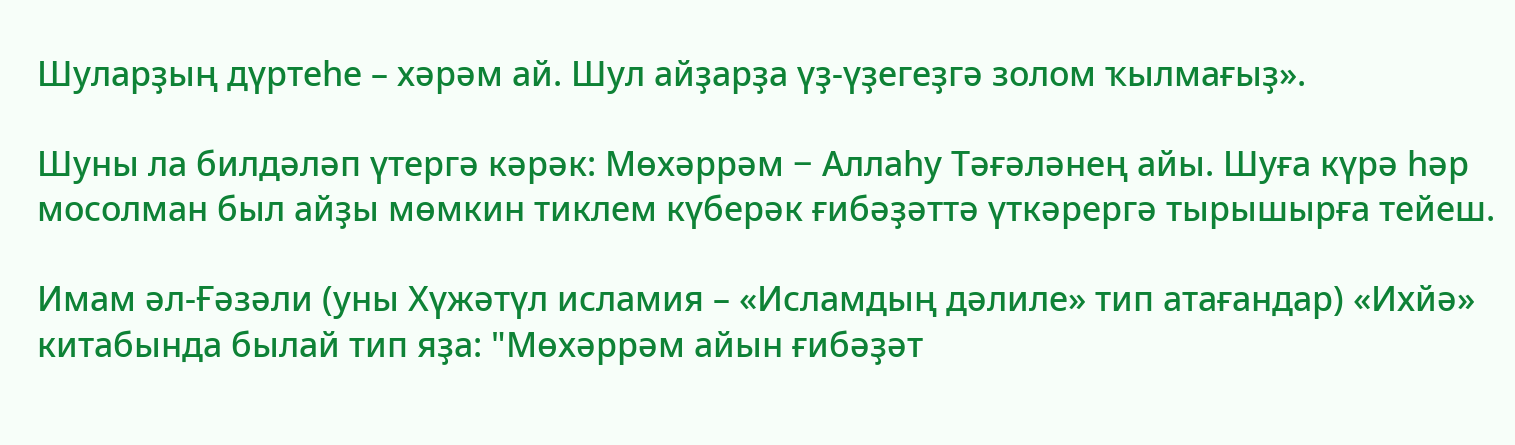Шуларҙың дүртеһе – хәрәм ай. Шул айҙарҙа үҙ-үҙегеҙгә золом ҡылмағыҙ».

Шуны ла билдәләп үтергә кәрәк: Мөхәррәм − Аллаһу Тәғәләнең айы. Шуға күрә һәр мосолман был айҙы мөмкин тиклем күберәк ғибәҙәттә үткәрергә тырышырға тейеш.

Имам әл-Ғәзәли (уны Хүжәтүл исламия – «Исламдың дәлиле» тип атағандар) «Ихйә» китабында былай тип яҙа: "Мөхәррәм айын ғибәҙәт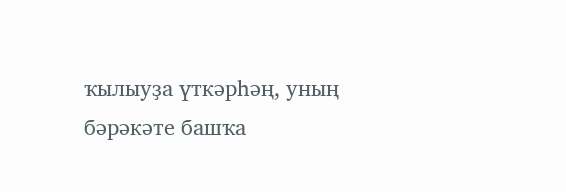ҡылыуҙа үткәрһәң, уның бәрәкәте башҡа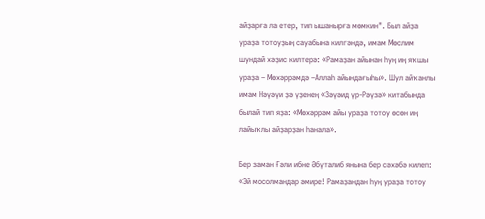айҙарға ла етер, тип ышанырға мөмкин". Был айҙа ураҙа тотоуҙың сауабына килгәндә, имам Мөслим шундай хәҙис килтерә: «Рамаҙан айынан һуң иң яҡшы ураҙа – Мөхәррәмдә –Аллаһ айындағыһы». Шул айҡанлы имам Нәүәүи ҙә үҙенең «Зәүәид үр-Рәүзә» китабында былай тип яҙа: «Мөхәррәм айы ураҙа тотоу өсөн иң лайыҡлы айҙарҙан һанала».

Бер заман Ғәли ибне Әбүталиб янына бер сәхәбә килеп: «Эй мосолмандар әмире! Рамаҙандан һуң ураҙа тотоу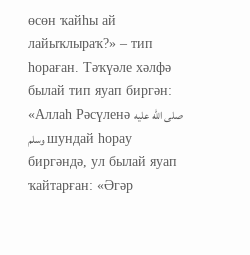өсөн ҡайһы ай лайыҡлыраҡ?» – тип һораған. Тәҡүәле хәлфә былай тип яуап биргән: «Аллаһ Рәсүленә صلى الله عليه وسلم шундай һорау биргәндә, ул былай яуап ҡайтарған: «Әгәр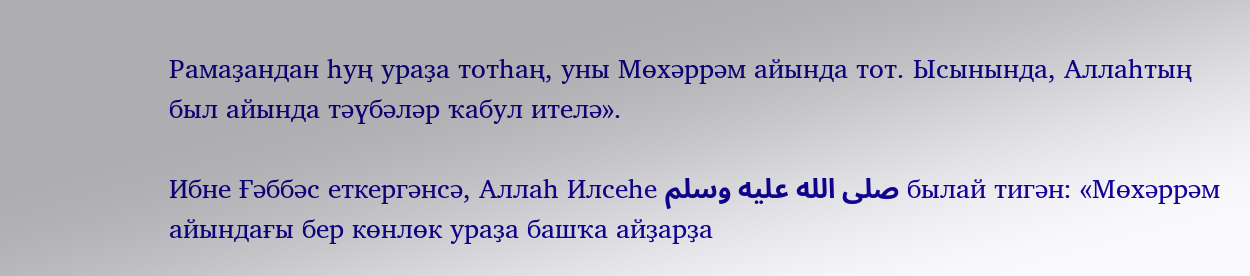Рамаҙандан һуң ураҙа тотһаң, уны Мөхәррәм айында тот. Ысынында, Аллаһтың был айында тәүбәләр ҡабул ителә».

Ибне Ғәббәс еткергәнсә, Аллаһ Илсеһе صلى الله عليه وسلم былай тигән: «Мөхәррәм айындағы бер көнлөк ураҙа башҡа айҙарҙа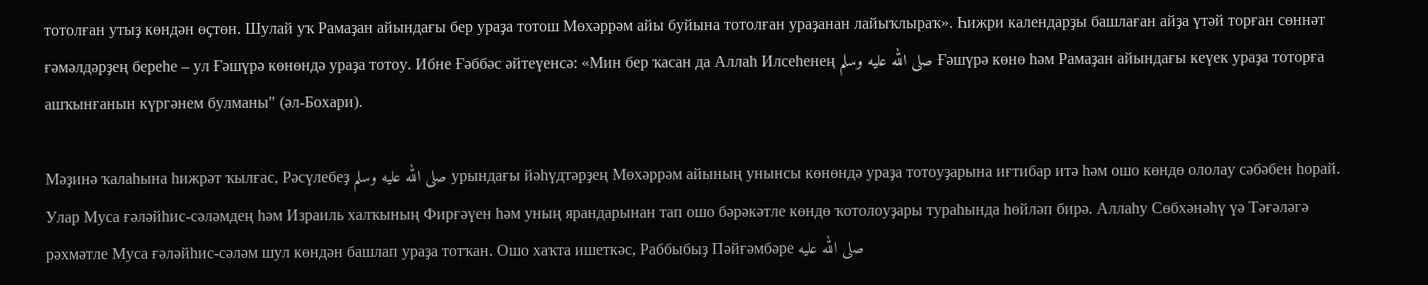тотолған утыҙ көндән өҫтөн. Шулай уҡ Рамаҙан айындағы бер ураҙа тотош Мөхәррәм айы буйына тотолған ураҙанан лайыҡлыраҡ». Һижри календарҙы башлаған айҙа үтәй торған сөннәт ғәмәлдәрҙең береһе – ул Ғәшүрә көнөндә ураҙа тотоу. Ибне Ғәббәс әйтеүенсә: «Мин бер ҡасан да Аллаһ Илсеһенең صلى الله عليه وسلم Ғәшүрә көнө һәм Рамаҙан айындағы кеүек ураҙа тоторға ашҡынғанын күргәнем булманы" (әл-Бохари).

Мәҙинә ҡалаһына һижрәт ҡылғас, Рәсүлебеҙ صلى الله عليه وسلم урындағы йәһүдтәрҙең Мөхәррәм айының унынсы көнөндә ураҙа тотоуҙарына иғтибар итә һәм ошо көндө ололау сәбәбен һорай. Улар Муса ғәләйһис-сәләмдең һәм Израиль халҡының Фирғәүен һәм уның ярандарынан тап ошо бәрәкәтле көндө ҡотолоуҙары тураһында һөйләп бирә. Аллаһу Сөбхәнәһү үә Тәғәләгә рәхмәтле Муса ғәләйһис-сәләм шул көндән башлап ураҙа тотҡан. Ошо хаҡта ишеткәс, Раббыбыҙ Пәйғәмбәре صلى الله عليه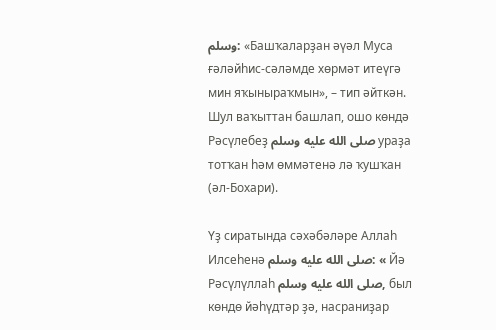وسلم: «Башҡаларҙан әүәл Муса ғәләйһис-сәләмде хөрмәт итеүгә мин яҡыныраҡмын», – тип әйткән. Шул ваҡыттан башлап, ошо көндә Рәсүлебеҙ صلى الله عليه وسلم ураҙа тотҡан һәм өммәтенә лә ҡушҡан (әл-Бохари).

Үҙ сиратында сәхәбәләре Аллаһ Илсеһенә صلى الله عليه وسلم: « Йә Рәсүлүллаһ صلى الله عليه وسلم, был көндө йәһүдтәр ҙә, насраниҙар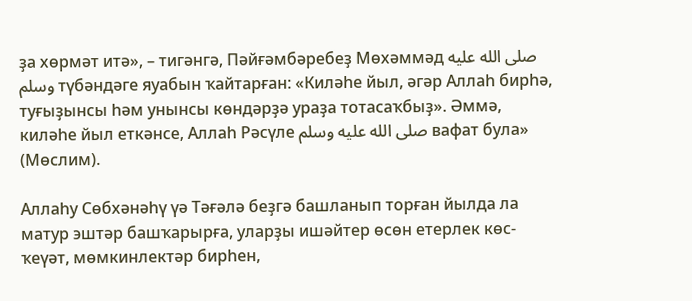ҙа хөрмәт итә», – тигәнгә, Пәйғәмбәребеҙ Мөхәммәд صلى الله عليه وسلم түбәндәге яуабын ҡайтарған: «Киләһе йыл, әгәр Аллаһ бирһә, туғыҙынсы һәм унынсы көндәрҙә ураҙа тотасаҡбыҙ». Әммә, киләһе йыл еткәнсе, Аллаһ Рәсүле صلى الله عليه وسلم вафат була» (Мөслим).

Аллаһу Сөбхәнәһү үә Тәғәлә беҙгә башланып торған йылда ла матур эштәр башҡарырға, уларҙы ишәйтер өсөн етерлек көс-ҡеүәт, мөмкинлектәр бирһен,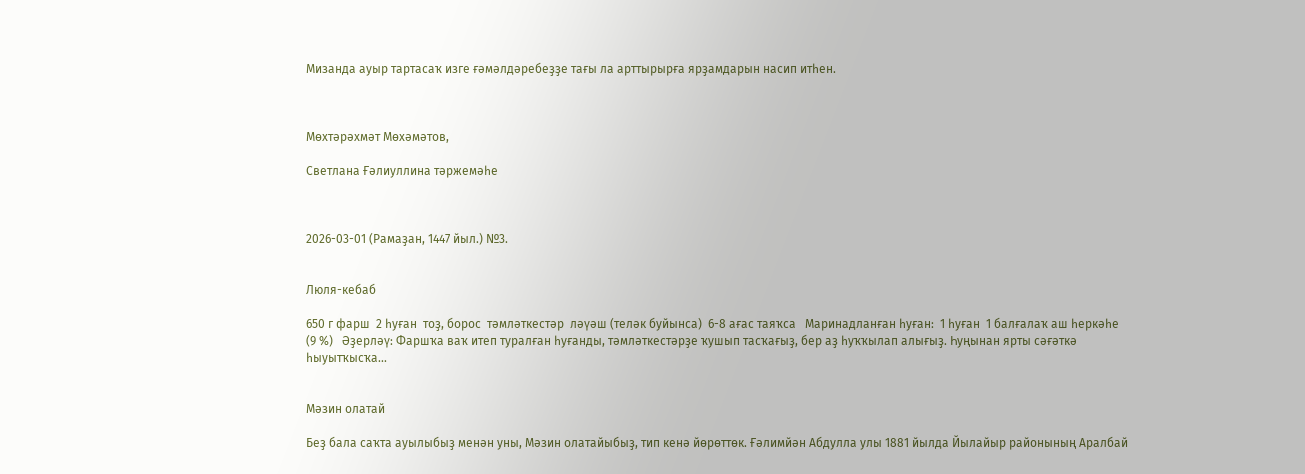Мизанда ауыр тартасаҡ изге ғәмәлдәребеҙҙе тағы ла арттырырға ярҙамдарын насип итһен.



Мөхтәрәхмәт Мөхәмәтов,

Светлана Ғәлиуллина тәржемәһе



2026-03-01 (Рамаҙан, 1447 йыл.) №3.


Люля-кебаб

650 г фарш  2 һуған  тоҙ, борос  тәмләткестәр  ләүәш (теләк буйынса)  6-8 ағас таяҡса   Маринадланған һуған:  1 һуған  1 балғалаҡ аш һеркәһе (9 %)   Әҙерләү: Фаршҡа ваҡ итеп туралған һуғанды, тәмләткестәрҙе ҡушып тасҡағыҙ, бер аҙ һуҡҡылап алығыҙ. Һуңынан ярты сәғәткә һыуытҡысҡа...


Мәзин олатай

Беҙ бала саҡта ауылыбыҙ менән уны, Мәзин олатайыбыҙ, тип кенә йөрөттөк. Ғәлимйән Абдулла улы 1881 йылда Йылайыр районының Аралбай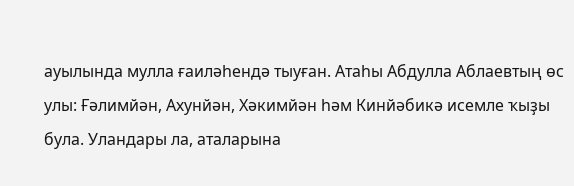ауылында мулла ғаиләһендә тыуған. Атаһы Абдулла Аблаевтың өс улы: Ғәлимйән, Ахунйән, Хәкимйән һәм Кинйәбикә исемле ҡыҙы була. Уландары ла, аталарына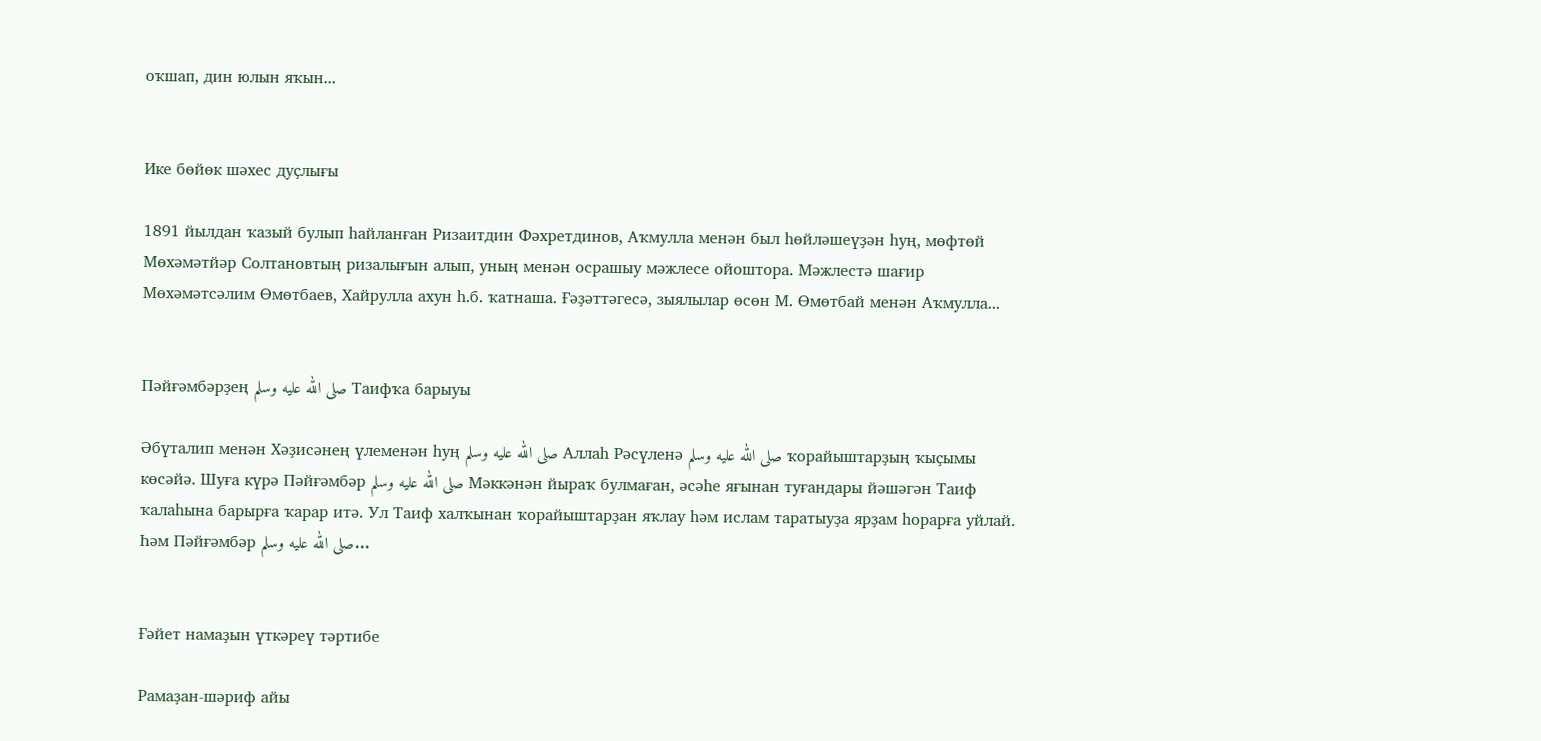оҡшап, дин юлын яҡын...


Ике бөйөк шәхес дуҫлығы

1891 йылдан ҡазый булып һайланған Ризаитдин Фәхретдинов, Аҡмулла менән был һөйләшеүҙән һуң, мөфтөй Мөхәмәтйәр Солтановтың ризалығын алып, уның менән осрашыу мәжлесе ойоштора. Мәжлестә шағир Мөхәмәтсәлим Өмөтбаев, Хайрулла ахун һ.б. ҡатнаша. Ғәҙәттәгесә, зыялылар өсөн М. Өмөтбай менән Аҡмулла...


Пәйғәмбәрҙең صلى الله عليه وسلم Таифҡа барыуы

Әбүталип менән Хәҙисәнең үлеменән һуң صلى الله عليه وسلم Аллаһ Рәсүленә صلى الله عليه وسلم ҡорайыштарҙың ҡыҫымы көсәйә. Шуға күрә Пәйғәмбәр صلى الله عليه وسلم Мәккәнән йыраҡ булмаған, әсәһе яғынан туғандары йәшәгән Таиф ҡалаһына барырға ҡарар итә. Ул Таиф халҡынан ҡорайыштарҙан яҡлау һәм ислам таратыуҙа ярҙам һорарға уйлай.   Һәм Пәйғәмбәр صلى الله عليه وسلم...


Ғәйет намаҙын үткәреү тәртибе

Рамаҙан-шәриф айы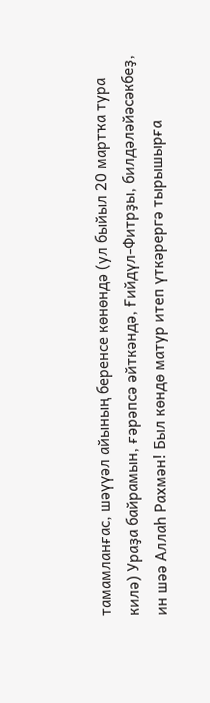тамамланғас, шәүүәл айының беренсе көнөндә (ул быйыл 20 мартҡа тура килә) Ураҙа байрамын, ғәрәпсә әйткәндә, Ғийдүл-Фитрҙы, билдәләйәсәкбеҙ, ин шәә Аллаһ Рахмән! Был көндө матур итеп үткәрергә тырышырға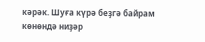кәрәк. Шуға күрә беҙгә байрам көнөндә ниҙәр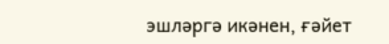эшләргә икәнен, ғәйет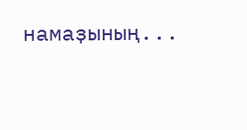намаҙының...